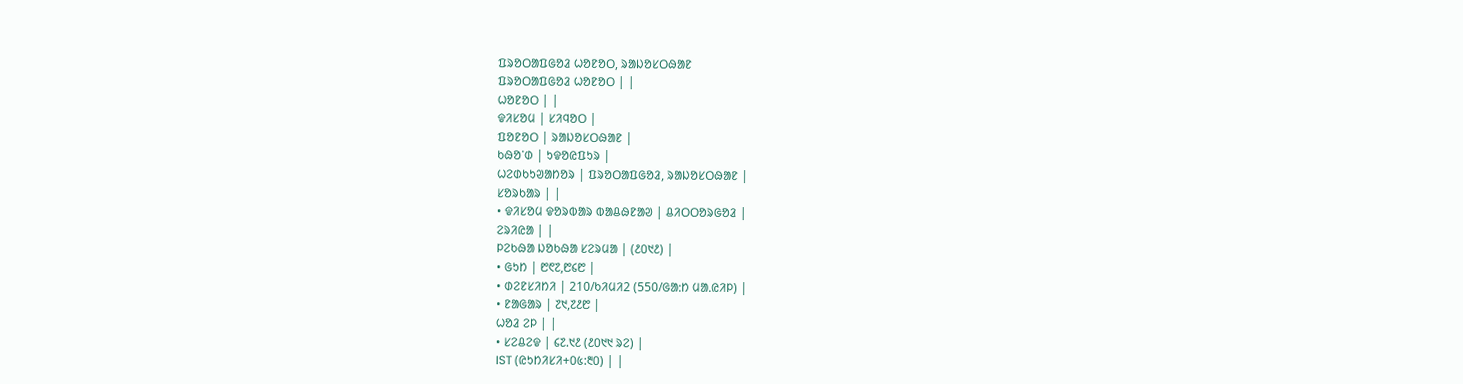ᱯᱨᱚᱛᱟᱯᱜᱚᱲ ᱦᱚᱱᱚᱛ, ᱨᱟᱡᱚᱥᱛᱷᱟᱱ
ᱯᱨᱚᱛᱟᱯᱜᱚᱲ ᱦᱚᱱᱚᱛ | |
ᱦᱚᱱᱚᱛ | |
ᱫᱤᱥᱚᱢ | ᱥᱤᱧᱚᱛ |
ᱯᱚᱱᱚᱛ | ᱨᱟᱡᱚᱥᱛᱷᱟᱱ |
ᱠᱷᱚᱸᱰ | ᱩᱫᱚᱭᱯᱩᱨ |
ᱦᱮᱰᱠᱩᱣᱟᱴᱚᱨ | ᱯᱨᱚᱛᱟᱯᱜᱚᱲ, ᱨᱟᱡᱚᱥᱛᱷᱟᱱ |
ᱥᱚᱨᱠᱟᱨ | |
• ᱫᱤᱥᱚᱢ ᱫᱚᱨᱵᱟᱨ ᱵᱟᱪᱷᱱᱟᱣ | ᱪᱤᱛᱛᱚᱨᱜᱚᱲ |
ᱮᱨᱤᱭᱟ | |
ᱞᱮᱠᱷᱟ ᱡᱚᱠᱷᱟ ᱥᱮᱨᱢᱟ | (᱒᱐᱑᱒) |
• ᱜᱩᱴ | ᱘᱖᱗,᱘᱔᱘ |
• ᱰᱮᱱᱥᱤᱴᱤ | 210/ᱠᱤᱢᱤ2 (550/ᱜᱟᱺᱴ ᱢᱟᱹᱭᱤᱞ) |
• ᱱᱟᱜᱟᱨ | ᱗᱑,᱗᱒᱘ |
ᱦᱚᱲ ᱮᱞ | |
• ᱥᱮᱪᱮᱫ | ᱔᱗.᱑᱒ (᱒᱐᱑᱑ ᱨᱮ) |
IST (ᱭᱩᱴᱤᱥᱤ+᱐᱕:᱓᱐) | |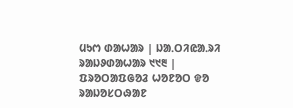ᱢᱩᱬ ᱰᱟᱦᱟᱨ | ᱡᱟᱹᱛᱤᱭᱟᱹᱨᱤ ᱨᱟᱡᱽᱰᱟᱦᱟᱨ ᱑᱑᱓ |
ᱯᱨᱚᱛᱟᱯᱜᱚᱲ ᱦᱚᱱᱚᱛ ᱫᱚ ᱨᱟᱡᱚᱥᱛᱷᱟᱱ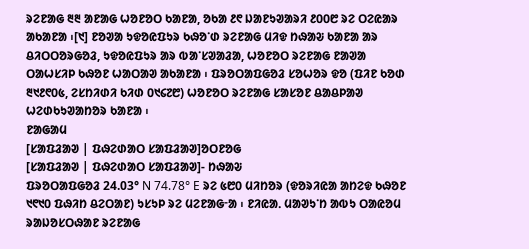ᱨᱮᱱᱟᱜ ᱓᱓ ᱟᱱᱟᱜ ᱦᱚᱱᱚᱛ ᱠᱟᱱᱟ, ᱚᱠᱟ ᱒᱖ ᱡᱟᱱᱩᱣᱟᱨᱤ ᱒᱐᱐᱘ ᱨᱮ ᱛᱮᱭᱟᱨ ᱟᱠᱟᱱᱟ ᱾[᱑] ᱱᱚᱣᱟ ᱩᱫᱚᱭᱯᱩᱨ ᱠᱷᱚᱸᱰ ᱨᱮᱱᱟᱜ ᱢᱤᱫ ᱴᱷᱟᱶ ᱠᱟᱱᱟ ᱟᱨ ᱪᱤᱛᱛᱚᱨᱜᱚᱲ, ᱩᱫᱚᱭᱯᱩᱨ ᱟᱨ ᱵᱟᱸᱥᱣᱟᱲᱟ, ᱦᱚᱱᱚᱛ ᱨᱮᱱᱟᱜ ᱱᱟᱣᱟ ᱛᱟᱦᱥᱤᱞ ᱠᱷᱚᱱ ᱦᱟᱛᱟᱣ ᱟᱠᱟᱱᱟ ᱾ ᱯᱨᱚᱛᱟᱯᱜᱚᱲ ᱥᱚᱦᱚᱨ ᱫᱚ (ᱯᱤᱱ ᱠᱚᱰ ᱓᱑᱒᱖᱐᱕, ᱮᱥᱴᱤᱰᱤ ᱠᱤᱰ ᱐᱑᱔᱗᱘) ᱦᱚᱱᱚᱛ ᱨᱮᱱᱟᱜ ᱥᱟᱥᱚᱱ ᱪᱟᱪᱞᱟᱣ ᱦᱮᱰᱠᱩᱣᱟᱴᱚᱨ ᱠᱟᱱᱟ ᱾
ᱱᱟᱜᱟᱢ
[ᱥᱟᱯᱲᱟᱣ | ᱯᱷᱮᱰᱟᱛ ᱥᱟᱯᱲᱟᱣ]ᱚᱛᱱᱚᱜ
[ᱥᱟᱯᱲᱟᱣ | ᱯᱷᱮᱰᱟᱛ ᱥᱟᱯᱲᱟᱣ]- ᱴᱷᱟᱶ
ᱯᱨᱚᱛᱟᱯᱜᱚᱲ 24.03° N 74.78° E ᱨᱮ ᱕᱘᱐ ᱢᱤᱴᱚᱨ (ᱫᱚᱨᱤᱭᱟ ᱟᱴᱮᱫ ᱠᱷᱚᱱ ᱑᱖᱑᱐ ᱯᱷᱤᱴ ᱪᱮᱛᱟᱱ) ᱩᱥᱩᱞ ᱨᱮ ᱢᱮᱱᱟᱜᱼᱟ ᱾ ᱱᱤᱭᱟᱹ ᱢᱟᱣᱩᱸᱴ ᱟᱵᱩ ᱛᱟᱭᱚᱢ ᱨᱟᱡᱚᱥᱛᱷᱟᱱ ᱨᱮᱱᱟᱜ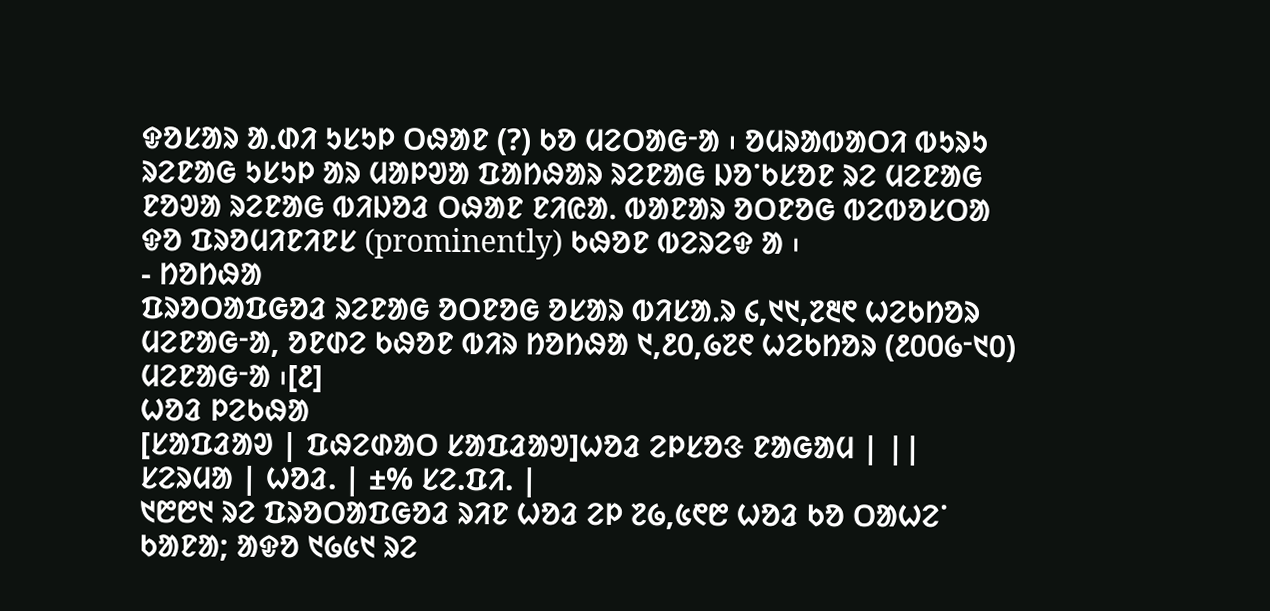ᱫᱚᱥᱟᱨ ᱟᱹᱰᱤ ᱩᱥᱩᱞ ᱛᱷᱟᱱ (?) ᱠᱚ ᱢᱮᱛᱟᱜᱼᱟ ᱾ ᱚᱢᱨᱟᱵᱟᱛᱤ ᱵᱩᱨᱩ ᱨᱮᱱᱟᱜ ᱩᱥᱩᱞ ᱟᱨ ᱢᱟᱞᱣᱟ ᱯᱟᱴᱷᱟᱨ ᱨᱮᱱᱟᱜ ᱡᱚᱸᱠᱥᱚᱱ ᱨᱮ ᱢᱮᱱᱟᱜ ᱱᱚᱣᱟ ᱨᱮᱱᱟᱜ ᱵᱤᱡᱚᱲ ᱛᱷᱟᱱ ᱱᱤᱭᱟᱹ ᱵᱟᱱᱟᱨ ᱚᱛᱱᱚᱜ ᱵᱮᱵᱚᱥᱛᱟ ᱫᱚ ᱯᱨᱚᱢᱤᱱᱤᱱᱥ (prominently) ᱠᱷᱚᱱ ᱵᱮᱨᱮᱫ ᱟ ᱾
- ᱴᱚᱴᱷᱟ
ᱯᱨᱚᱛᱟᱯᱜᱚᱲ ᱨᱮᱱᱟᱜ ᱚᱛᱱᱚᱜ ᱚᱥᱟᱨ ᱵᱤᱥᱟᱹᱨ ᱔,᱑᱑,᱗᱓᱖ ᱦᱮᱠᱴᱚᱨ ᱢᱮᱱᱟᱜᱼᱟ, ᱚᱱᱰᱮ ᱠᱷᱚᱱ ᱵᱤᱨ ᱴᱚᱴᱷᱟ ᱑,᱒᱐,᱙᱗᱖ ᱦᱮᱠᱴᱚᱨ (᱒᱐᱐᱙ᱼ᱑᱐) ᱢᱮᱱᱟᱜᱼᱟ ᱾[᱒]
ᱦᱚᱲ ᱞᱮᱠᱷᱟ
[ᱥᱟᱯᱲᱟᱣ | ᱯᱷᱮᱰᱟᱛ ᱥᱟᱯᱲᱟᱣ]ᱦᱚᱲ ᱮᱞᱥᱚᱝ ᱱᱟᱜᱟᱢ | ||
ᱥᱮᱨᱢᱟ | ᱦᱚᱲ. | ±% ᱥᱮ.ᱯᱤ. |
᱑᱘᱘᱑ ᱨᱮ ᱯᱨᱚᱛᱟᱯᱜᱚᱲ ᱨᱤᱱ ᱦᱚᱲ ᱮᱞ ᱗᱙,᱕᱖᱘ ᱦᱚᱲ ᱠᱚ ᱛᱟᱦᱮᱸ ᱠᱟᱱᱟ; ᱟᱫᱚ ᱑᱙᱕᱑ ᱨᱮ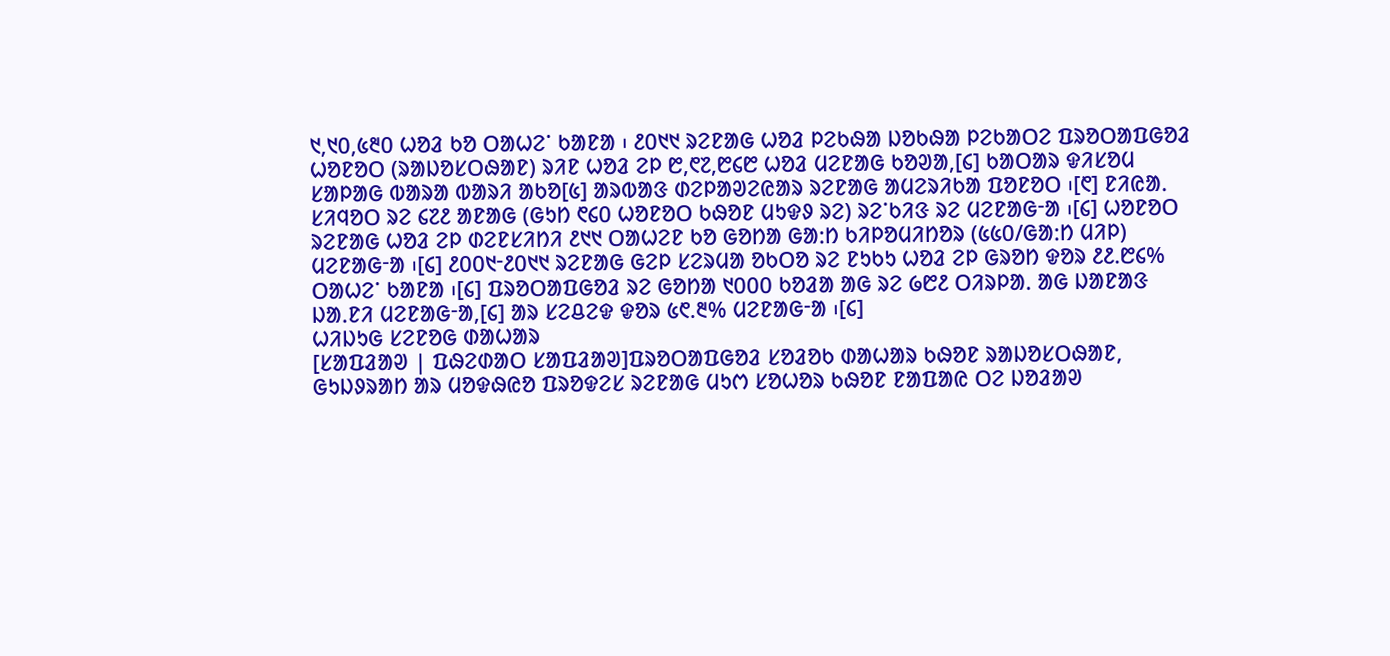᱑,᱑᱐,᱕᱓᱐ ᱦᱚᱲ ᱠᱚ ᱛᱟᱦᱮᱸ ᱠᱟᱱᱟ ᱾ ᱒᱐᱑᱑ ᱨᱮᱱᱟᱜ ᱦᱚᱲ ᱞᱮᱠᱷᱟ ᱡᱚᱠᱷᱟ ᱞᱮᱠᱟᱛᱮ ᱯᱨᱚᱛᱟᱯᱜᱚᱲ ᱦᱚᱱᱚᱛ (ᱨᱟᱡᱚᱥᱛᱷᱟᱱ) ᱨᱤᱱ ᱦᱚᱲ ᱮᱞ ᱘,᱖᱗,᱘᱔᱘ ᱦᱚᱲ ᱢᱮᱱᱟᱜ ᱠᱚᱣᱟ,[᱔] ᱠᱟᱛᱟᱨ ᱫᱤᱥᱚᱢ ᱥᱟᱞᱟᱜ ᱵᱟᱨᱟ ᱵᱟᱨᱤ ᱟᱠᱚ[᱕] ᱟᱨᱵᱟᱝ ᱰᱮᱞᱟᱣᱮᱭᱟᱨ ᱨᱮᱱᱟᱜ ᱟᱢᱮᱨᱤᱠᱟ ᱯᱚᱱᱚᱛ ᱾[᱖] ᱱᱤᱭᱟᱹ ᱥᱤᱧᱚᱛ ᱨᱮ ᱔᱗᱒ ᱟᱱᱟᱜ (ᱜᱩᱴ ᱖᱔᱐ ᱦᱚᱱᱚᱛ ᱠᱷᱚᱱ ᱢᱩᱫᱽ ᱨᱮ) ᱨᱮᱸᱠᱤᱝ ᱨᱮ ᱢᱮᱱᱟᱜᱼᱟ ᱾[᱔] ᱦᱚᱱᱚᱛ ᱨᱮᱱᱟᱜ ᱦᱚᱲ ᱮᱞ ᱰᱮᱱᱥᱤᱴᱤ ᱒᱑᱑ ᱛᱟᱦᱮᱱ ᱠᱚ ᱜᱚᱴᱟ ᱜᱟᱺᱴ ᱠᱤᱞᱚᱢᱤᱴᱚᱨ (᱕᱕᱐/ᱜᱟᱺᱴ ᱢᱤᱞ) ᱢᱮᱱᱟᱜᱼᱟ ᱾[᱔] ᱒᱐᱐᱑ᱼ᱒᱐᱑᱑ ᱨᱮᱱᱟᱜ ᱜᱮᱞ ᱥᱮᱨᱢᱟ ᱚᱠᱛᱚ ᱨᱮ ᱱᱩᱠᱩ ᱦᱚᱲ ᱮᱞ ᱜᱨᱚᱴ ᱫᱚᱨ ᱒᱒.᱘᱔% ᱛᱟᱦᱮᱸ ᱠᱟᱱᱟ ᱾[᱔] ᱯᱨᱚᱛᱟᱯᱜᱚᱲ ᱨᱮ ᱜᱚᱴᱟ ᱑᱐᱐᱐ ᱠᱚᱲᱟ ᱟᱜ ᱨᱮ ᱙᱘᱒ ᱛᱤᱨᱞᱟᱹ ᱟᱜ ᱡᱟᱱᱟᱝ ᱡᱟᱹᱱᱤ ᱢᱮᱱᱟᱜᱼᱟ,[᱔] ᱟᱨ ᱥᱮᱪᱮᱫ ᱫᱚᱨ ᱕᱖.᱓% ᱢᱮᱱᱟᱜᱼᱟ ᱾[᱔]
ᱦᱤᱡᱩᱜ ᱥᱮᱱᱚᱜ ᱰᱟᱦᱟᱨ
[ᱥᱟᱯᱲᱟᱣ | ᱯᱷᱮᱰᱟᱛ ᱥᱟᱯᱲᱟᱣ]ᱯᱨᱚᱛᱟᱯᱜᱚᱲ ᱥᱚᱲᱚᱠ ᱰᱟᱦᱟᱨ ᱠᱷᱚᱱ ᱨᱟᱡᱚᱥᱛᱷᱟᱱ, ᱜᱩᱡᱽᱨᱟᱴ ᱟᱨ ᱢᱚᱫᱷᱭᱚ ᱯᱨᱚᱫᱮᱥ ᱨᱮᱱᱟᱜ ᱢᱩᱬ ᱥᱚᱦᱚᱨ ᱠᱷᱚᱱ ᱱᱟᱯᱟᱭ ᱛᱮ ᱡᱚᱲᱟᱣ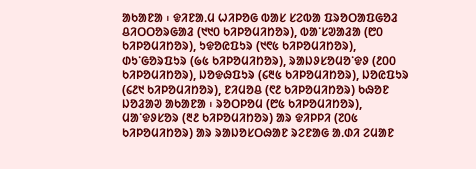ᱟᱠᱟᱱᱟ ᱾ ᱫᱤᱱᱟᱹᱢ ᱦᱤᱞᱚᱜ ᱵᱟᱥ ᱥᱮᱵᱟ ᱯᱨᱚᱛᱟᱯᱜᱚᱲ ᱪᱤᱛᱛᱚᱨᱜᱟᱲ (᱑᱑᱐ ᱠᱤᱞᱚᱢᱤᱴᱚᱨ), ᱵᱟᱸᱥᱣᱟᱲᱟ (᱘᱐ ᱠᱤᱞᱚᱢᱤᱴᱚᱨ), ᱩᱫᱚᱭᱯᱩᱨ (᱑᱖᱕ ᱠᱤᱞᱚᱢᱤᱴᱚᱨ), ᱰᱩᱸᱜᱚᱨᱯᱩᱨ (᱙᱕ ᱠᱤᱞᱚᱢᱤᱴᱚᱨ), ᱨᱟᱡᱽᱥᱚᱢᱚᱸᱫᱽ (᱒᱐᱐ ᱠᱤᱞᱚᱢᱤᱴᱚᱨ), ᱡᱚᱫᱷᱯᱩᱨ (᱔᱓᱕ ᱠᱤᱞᱚᱢᱤᱴᱚᱨ), ᱡᱚᱭᱯᱩᱨ (᱔᱒᱑ ᱠᱤᱞᱚᱢᱤᱴᱚᱨ), ᱱᱤᱢᱚᱪ (᱖᱒ ᱠᱤᱞᱚᱢᱤᱴᱚᱨ) ᱠᱷᱚᱱ ᱡᱚᱲᱟᱣ ᱟᱠᱟᱱᱟ ᱾ ᱨᱚᱛᱞᱚᱢ (᱘᱕ ᱠᱤᱞᱚᱢᱤᱴᱚᱨ), ᱢᱟᱸᱫᱽᱥᱚᱨ (᱓᱒ ᱠᱤᱞᱚᱢᱤᱴᱚᱨ) ᱟᱨ ᱫᱤᱞᱞᱤ (᱗᱐᱕ ᱠᱤᱞᱚᱢᱤᱴᱚᱨ) ᱟᱨ ᱨᱟᱡᱚᱥᱛᱷᱟᱱ ᱨᱮᱱᱟᱜ ᱟᱹᱰᱤ ᱮᱢᱟᱱ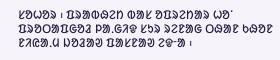ᱥᱚᱦᱚᱨ ᱾ ᱯᱨᱟᱵᱷᱮᱴ ᱵᱟᱥ ᱚᱯᱨᱮᱴᱟᱨ ᱦᱚᱸ ᱯᱨᱚᱛᱟᱯᱜᱚᱲ ᱞᱟᱹᱜᱤᱫ ᱥᱩᱨ ᱨᱮᱱᱟᱜ ᱛᱷᱟᱱ ᱠᱷᱚᱱ ᱱᱤᱭᱟᱹᱢ ᱡᱚᱲᱟᱣ ᱯᱟᱥᱱᱟᱣ ᱮᱫᱼᱟ ᱾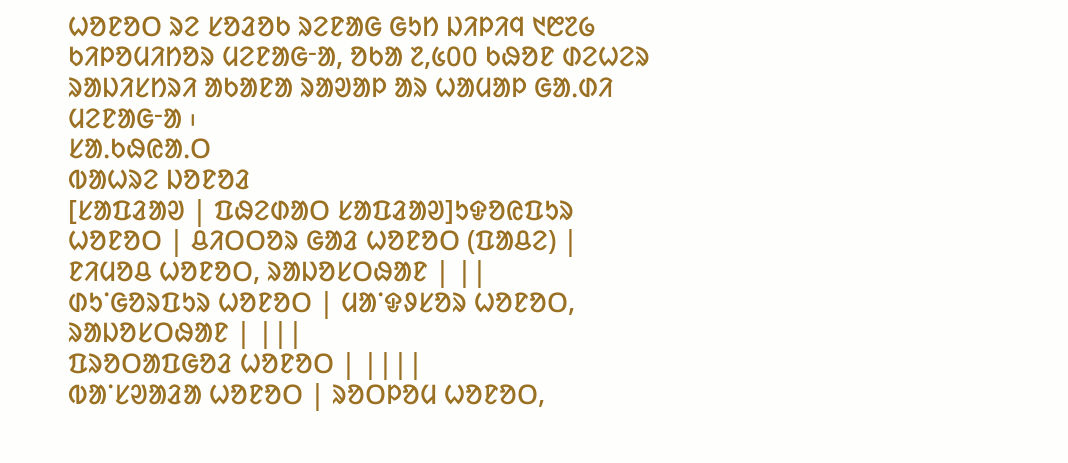ᱦᱚᱱᱚᱛ ᱨᱮ ᱥᱚᱲᱚᱠ ᱨᱮᱱᱟᱜ ᱜᱩᱴ ᱡᱤᱞᱤᱧ ᱑᱘᱗᱙ ᱠᱤᱞᱚᱢᱤᱴᱚᱨ ᱢᱮᱱᱟᱜᱼᱟ, ᱚᱠᱟ ᱗,᱕᱐᱐ ᱠᱷᱚᱱ ᱰᱮᱦᱮᱨ ᱨᱟᱡᱤᱥᱴᱨᱤ ᱟᱠᱟᱱᱟ ᱨᱟᱣᱟᱞ ᱟᱨ ᱦᱟᱢᱟᱞ ᱜᱟᱹᱰᱤ ᱢᱮᱱᱟᱜᱼᱟ ᱾
ᱥᱟᱹᱠᱷᱭᱟᱹᱛ
ᱵᱟᱦᱨᱮ ᱡᱚᱱᱚᱲ
[ᱥᱟᱯᱲᱟᱣ | ᱯᱷᱮᱰᱟᱛ ᱥᱟᱯᱲᱟᱣ]ᱩᱫᱚᱭᱯᱩᱨ ᱦᱚᱱᱚᱛ | ᱪᱤᱛᱛᱚᱨ ᱜᱟᱲ ᱦᱚᱱᱚᱛ (ᱯᱟᱪᱮ) | ᱱᱤᱢᱚᱪ ᱦᱚᱱᱚᱛ, ᱨᱟᱡᱚᱥᱛᱷᱟᱱ | ||
ᱰᱩᱸᱜᱚᱨᱯᱩᱨ ᱦᱚᱱᱚᱛ | ᱢᱟᱸᱫᱽᱥᱚᱨ ᱦᱚᱱᱚᱛ, ᱨᱟᱡᱚᱥᱛᱷᱟᱱ | |||
ᱯᱨᱚᱛᱟᱯᱜᱚᱲ ᱦᱚᱱᱚᱛ | ||||
ᱵᱟᱸᱥᱣᱟᱲᱟ ᱦᱚᱱᱚᱛ | ᱨᱚᱛᱞᱚᱢ ᱦᱚᱱᱚᱛ,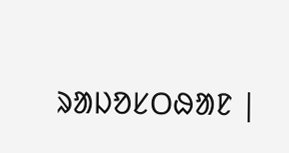ᱨᱟᱡᱚᱥᱛᱷᱟᱱ |